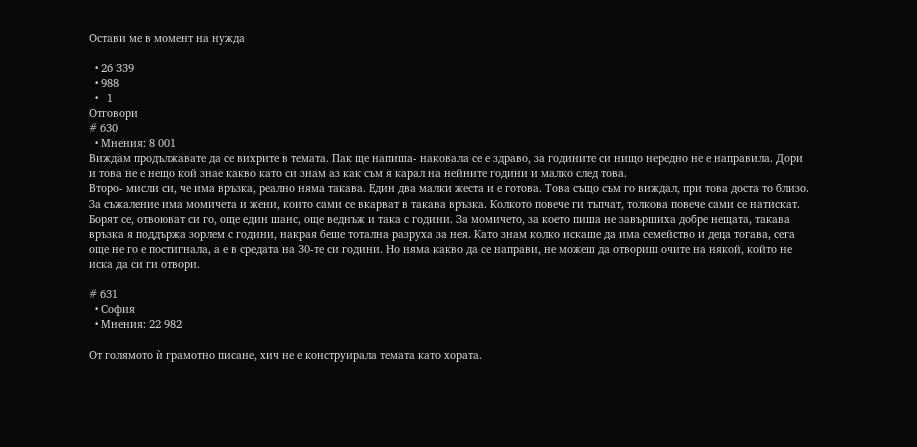Остави ме в момент на нужда

  • 26 339
  • 988
  •   1
Отговори
# 630
  • Мнения: 8 001
Виждам продължавате да се вихрите в темата. Пак ще напиша- наковала се е здраво, за годините си нищо нередно не е направила. Дори и това не е нещо кой знае какво като си знам аз как съм я карал на нейните години и малко след това.
Второ- мисли си, че има връзка, реално няма такава. Един два малки жеста и е готова. Това също съм го виждал, при това доста то близо. За съжаление има момичета и жени, които сами се вкарват в такава връзка. Колкото повече ги тъпчат, толкова повече сами се натискат. Борят се, отвоюват си го, още един шанс, още веднъж и така с години. За момичето, за което пиша не завършиха добре нещата, такава връзка я поддържа зорлем с години, накрая беше тотална разруха за нея. Като знам колко искаше да има семейство и деца тогава, сега още не го е постигнала, а е в средата на 30-те си години. Но няма какво да се направи, не можеш да отвориш очите на някой, който не иска да си ги отвори.

# 631
  • София
  • Мнения: 22 982

От голямото ѝ грамотно писане, хич не е конструирала темата като хората.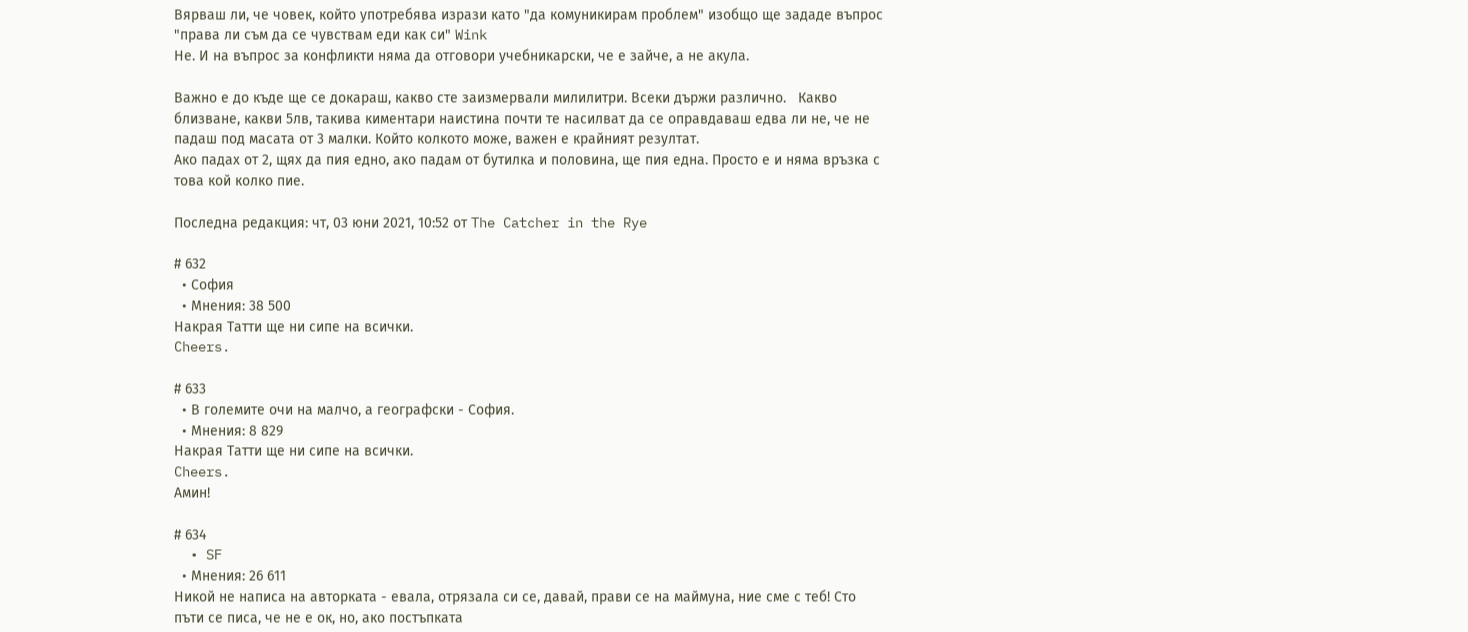Вярваш ли, че човек, който употребява изрази като "да комуникирам проблем" изобщо ще зададе въпрос "права ли съм да се чувствам еди как си" Wink
Не. И на въпрос за конфликти няма да отговори учебникарски, че е зайче, а не акула.

Важно е до къде ще се докараш, какво сте заизмервали милилитри. Всеки държи различно.   Какво близване, какви 5лв, такива киментари наистина почти те насилват да се оправдаваш едва ли не, че не падаш под масата от 3 малки. Който колкото може, важен е крайният резултат.
Ако падах от 2, щях да пия едно, ако падам от бутилка и половина, ще пия една. Просто е и няма връзка с това кой колко пие.

Последна редакция: чт, 03 юни 2021, 10:52 от The Catcher in the Rye

# 632
  • София
  • Мнения: 38 500
Накрая Татти ще ни сипе на всички.
Cheers.

# 633
  • В големите очи на малчо, а географски - София.
  • Мнения: 8 829
Накрая Татти ще ни сипе на всички.
Cheers.
Амин!

# 634
  • SF
  • Мнения: 26 611
Никой не написа на авторката - евала, отрязала си се, давай, прави се на маймуна, ние сме с теб! Сто пъти се писа, че не е ок, но, ако постъпката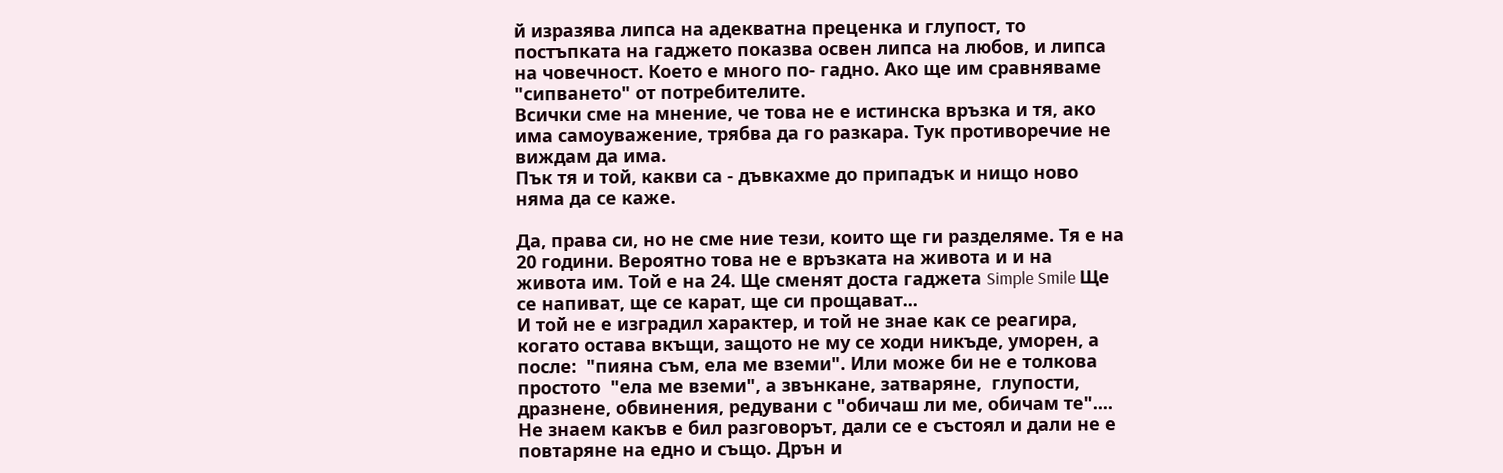й изразява липса на адекватна преценка и глупост, то постъпката на гаджето показва освен липса на любов, и липса на човечност. Което е много по- гадно. Ако ще им сравняваме "сипването" от потребителите.
Всички сме на мнение, че това не е истинска връзка и тя, ако има самоуважение, трябва да го разкара. Тук противоречие не виждам да има.
Пък тя и той, какви са - дъвкахме до припадък и нищо ново няма да се каже.

Да, права си, но не сме ние тези, които ще ги разделяме. Тя е на 20 години. Вероятно това не е връзката на живота и и на живота им. Той е на 24. Ще сменят доста гаджета Simple Smile Ще се напиват, ще се карат, ще си прощават...
И той не е изградил характер, и той не знае как се реагира, когато остава вкъщи, защото не му се ходи никъде, уморен, а после:  "пияна съм, ела ме вземи". Или може би не е толкова простото  "ела ме вземи", а звънкане, затваряне,  глупости, дразнене, обвинения, редувани с "обичаш ли ме, обичам те".... Не знаем какъв е бил разговорът, дали се е състоял и дали не е повтаряне на едно и също. Дрън и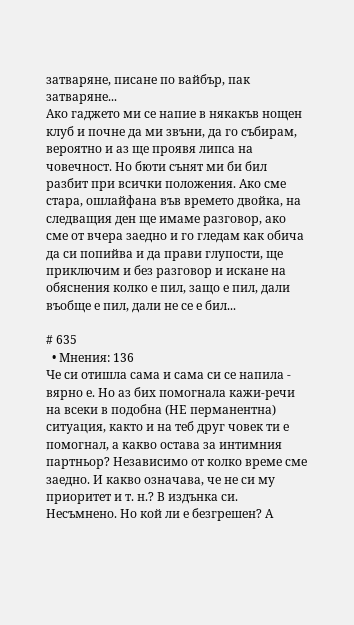затваряне, писане по вайбър, пак затваряне...
Ако гаджето ми се напие в някакъв нощен клуб и почне да ми звъни, да го събирам, вероятно и аз ще проявя липса на човечност. Но бюти сънят ми би бил разбит при всички положения. Ако сме стара, ошлайфана във времето двойка, на следващия ден ще имаме разговор, ако сме от вчера заедно и го гледам как обича да си попийва и да прави глупости, ще приключим и без разговор и искане на обяснения колко е пил, защо е пил, дали въобще е пил, дали не се е бил...

# 635
  • Мнения: 136
Че си отишла сама и сама си се напила - вярно е. Но аз бих помогнала кажи-речи на всеки в подобна (НЕ перманентна) ситуация, както и на теб друг човек ти е помогнал, а какво остава за интимния партньор? Независимо от колко време сме заедно. И какво означава, че не си му приоритет и т. н.? В издънка си. Несъмнено. Но кой ли е безгрешен? А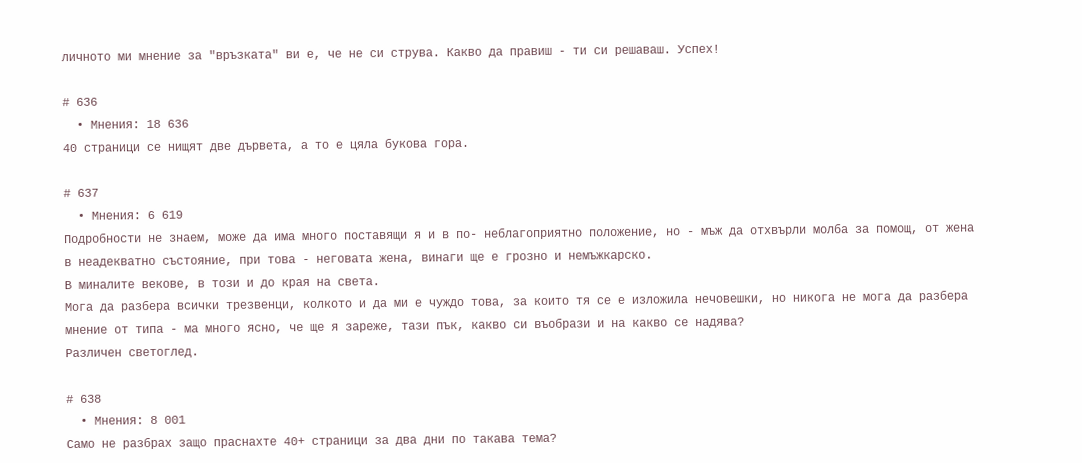личното ми мнение за "връзката" ви е, че не си струва. Какво да правиш - ти си решаваш. Успех!

# 636
  • Мнения: 18 636
40 страници се нищят две дървета, а то е цяла букова гора.

# 637
  • Мнения: 6 619
Подробности не знаем, може да има много поставящи я и в по- неблагоприятно положение, но - мъж да отхвърли молба за помощ, от жена в неадекватно състояние, при това - неговата жена, винаги ще е грозно и немъжкарско.
В миналите векове, в този и до края на света.
Мога да разбера всички трезвенци, колкото и да ми е чуждо това, за които тя се е изложила нечовешки, но никога не мога да разбера мнение от типа - ма много ясно, че ще я зареже, тази пък, какво си въобрази и на какво се надява?
Различен светоглед.

# 638
  • Мнения: 8 001
Само не разбрах защо праснахте 40+ страници за два дни по такава тема?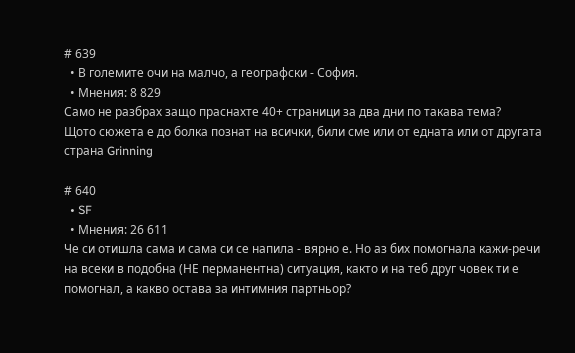# 639
  • В големите очи на малчо, а географски - София.
  • Мнения: 8 829
Само не разбрах защо праснахте 40+ страници за два дни по такава тема?
Щото сюжета е до болка познат на всички, били сме или от едната или от другата страна Grinning

# 640
  • SF
  • Мнения: 26 611
Че си отишла сама и сама си се напила - вярно е. Но аз бих помогнала кажи-речи на всеки в подобна (НЕ перманентна) ситуация, както и на теб друг човек ти е помогнал, а какво остава за интимния партньор?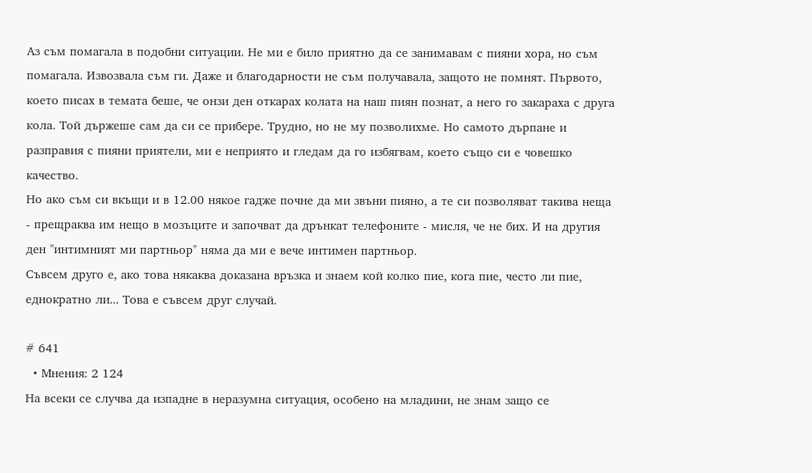Аз съм помагала в подобни ситуации. Не ми е било приятно да се занимавам с пияни хора, но съм помагала. Извозвала съм ги. Даже и благодарности не съм получавала, защото не помнят. Първото, което писах в темата беше, че онзи ден откарах колата на наш пиян познат, а него го закараха с друга кола. Той държеше сам да си се прибере. Трудно, но не му позволихме. Но самото дърпане и разправия с пияни приятели, ми е неприято и гледам да го избягвам, което също си е човешко качество.
Но ако съм си вкъщи и в 12.00 някое гадже почне да ми звъни пияно, а те си позволяват такива неща - прещраква им нещо в мозъците и започват да дрънкат телефоните - мисля, че не бих. И на другия ден "интимният ми партньор" няма да ми е вече интимен партньор.
Съвсем друго е, ако това някаква доказана връзка и знаем кой колко пие, кога пие, често ли пие, еднократно ли... Това е съвсем друг случай.

# 641
  • Мнения: 2 124
На всеки се случва да изпадне в неразумна ситуация, особено на младини, не знам защо се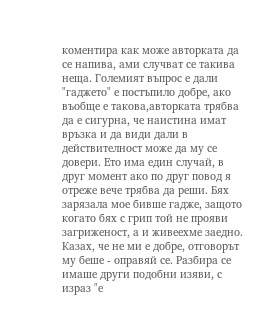коментира как може авторката да се напива, ами случват се такива неща. Големият въпрос е дали "гаджето" е постъпило добре, ако въобще е такова,авторката трябва да е сигурна, че наистина имат връзка и да види дали в действителност може да му се довери. Ето има един случай, в друг момент ако по друг повод я отреже вече трябва да реши. Бях зарязала мое бивше гадже, защото когато бях с грип той не прояви загриженост, а и живеехме заедно. Казах, че не ми е добре, отговорът му беше - оправяй се. Разбира се имаше други подобни изяви, с израз "е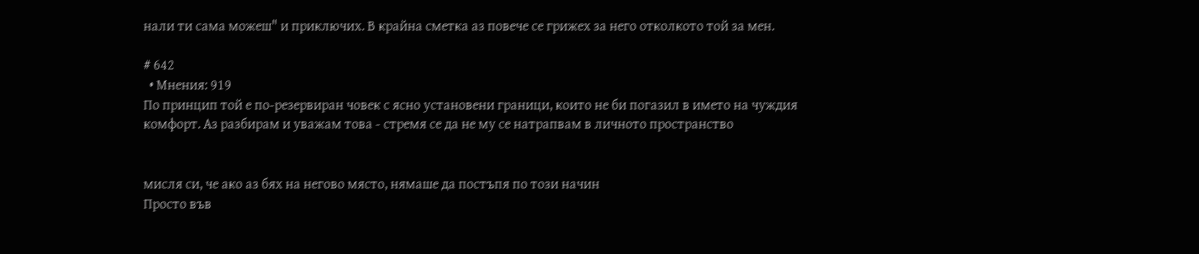нали ти сама можеш" и приключих. В крайна сметка аз повече се грижех за него отколкото той за мен.

# 642
  • Мнения: 919
По принцип той е по-резервиран човек с ясно установени граници, които не би погазил в името на чуждия комфорт. Аз разбирам и уважам това - стремя се да не му се натрапвам в личното пространство


мисля си, че ако аз бях на негово място, нямаше да постъпя по този начин
Просто във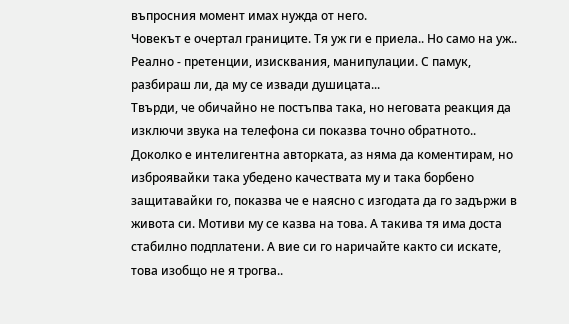въпросния момент имах нужда от него.
Човекът е очертал границите. Тя уж ги е приела.. Но само на уж.. Реално - претенции, изисквания, манипулации. С памук, разбираш ли, да му се извади душицата...
Твърди, че обичайно не постъпва така, но неговата реакция да изключи звука на телефона си показва точно обратното..
Доколко е интелигентна авторката, аз няма да коментирам, но изброявайки така убедено качествата му и така борбено защитавайки го, показва че е наясно с изгодата да го задържи в живота си. Мотиви му се казва на това. А такива тя има доста стабилно подплатени. А вие си го наричайте както си искате, това изобщо не я трогва..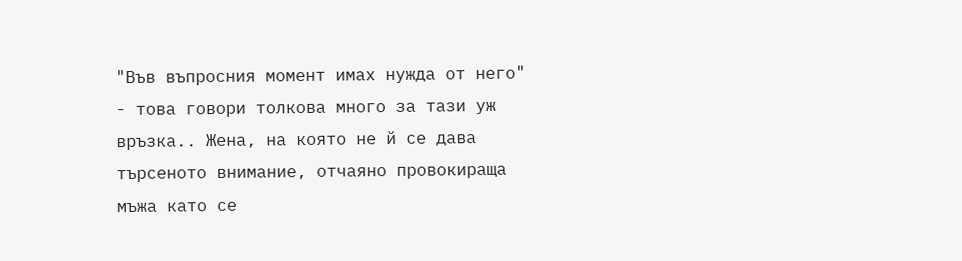"Във въпросния момент имах нужда от него" - това говори толкова много за тази уж връзка.. Жена, на която не й се дава търсеното внимание, отчаяно провокираща мъжа като се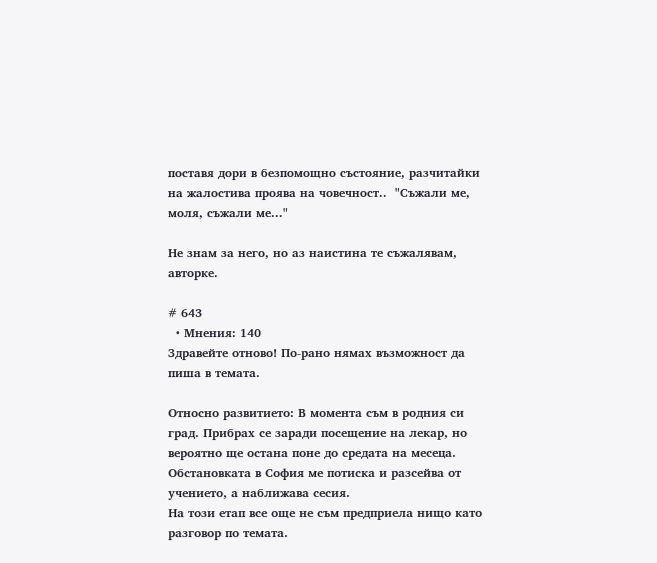поставя дори в безпомощно състояние, разчитайки на жалостива проява на човечност..  "Съжали ме, моля, съжали ме..."

Не знам за него, но аз наистина те съжалявам, авторке.

# 643
  • Мнения: 140
Здравейте отново! По-рано нямах възможност да пиша в темата.

Относно развитието: В момента съм в родния си град. Прибрах се заради посещение на лекар, но вероятно ще остана поне до средата на месеца. Обстановката в София ме потиска и разсейва от учението, а наближава сесия.
На този етап все още не съм предприела нищо като разговор по темата.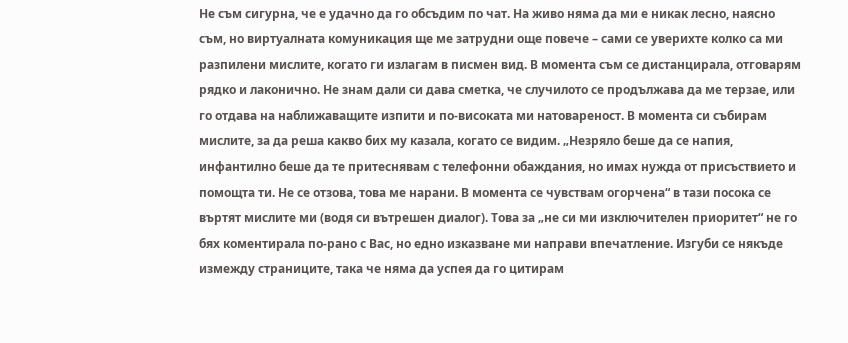Не съм сигурна, че е удачно да го обсъдим по чат. На живо няма да ми е никак лесно, наясно съм, но виртуалната комуникация ще ме затрудни още повече – сами се уверихте колко са ми разпилени мислите, когато ги излагам в писмен вид. В момента съм се дистанцирала, отговарям рядко и лаконично. Не знам дали си дава сметка, че случилото се продължава да ме терзае, или го отдава на наближаващите изпити и по-високата ми натовареност. В момента си събирам мислите, за да реша какво бих му казала, когато се видим. „Незряло беше да се напия, инфантилно беше да те притеснявам с телефонни обаждания, но имах нужда от присъствието и помощта ти. Не се отзова, това ме нарани. В момента се чувствам огорчена“ в тази посока се въртят мислите ми (водя си вътрешен диалог). Това за „не си ми изключителен приоритет“ не го бях коментирала по-рано с Вас, но едно изказване ми направи впечатление. Изгуби се някъде измежду страниците, така че няма да успея да го цитирам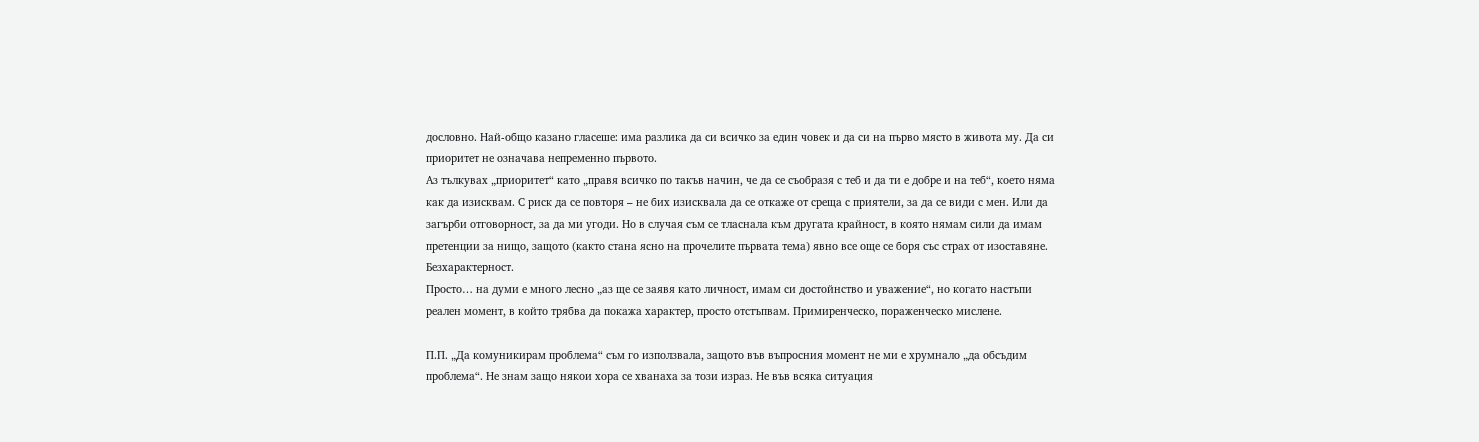дословно. Най-общо казано гласеше: има разлика да си всичко за един човек и да си на първо място в живота му. Да си приоритет не означава непременно първото.
Аз тълкувах „приоритет“ като „правя всичко по такъв начин, че да се съобразя с теб и да ти е добре и на теб“, което няма как да изисквам. С риск да се повторя – не бих изисквала да се откаже от среща с приятели, за да се види с мен. Или да загърби отговорност, за да ми угоди. Но в случая съм се тласнала към другата крайност, в която нямам сили да имам претенции за нищо, защото (както стана ясно на прочелите първата тема) явно все още се боря със страх от изоставяне. Безхарактерност.
Просто… на думи е много лесно „аз ще се заявя като личност, имам си достойнство и уважение“, но когато настъпи реален момент, в който трябва да покажа характер, просто отстъпвам. Примиренческо, пораженческо мислене.

П.П. „Да комуникирам проблема“ съм го използвала, защото във въпросния момент не ми е хрумнало „да обсъдим проблема“. Не знам защо някои хора се хванаха за този израз. Не във всяка ситуация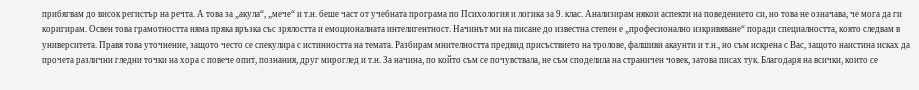прибягвам до висок регистър на речта. А това за „акула“, „мече“ и т.н. беше част от учебната програма по Психология и логика за 9. клас. Анализирам някои аспекти на поведението си, но това не означава, че мога да ги коригирам. Освен това грамотността няма пряка връзка със зрялостта и емоционалната интелигентност. Начинът ми на писане до известна степен е „професионално изкривяване“ поради специалността, която следвам в университета. Правя това уточнение, защото често се спекулира с истинността на темата. Разбирам мнителността предвид присъствието на тролове, фалшиви акаунти и т.н., но съм искрена с Вас, защото наистина исках да прочета различни гледни точки на хора с повече опит, познания, друг мироглед и т.н. За начина, по който съм се почувствала, не съм споделила на страничен човек, затова писах тук. Благодаря на всички, които се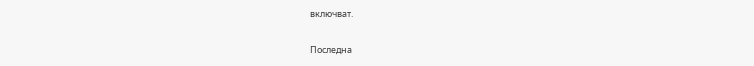включват.

Последна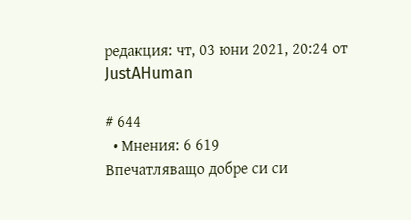редакция: чт, 03 юни 2021, 20:24 от JustAHuman

# 644
  • Мнения: 6 619
Впечатляващо добре си си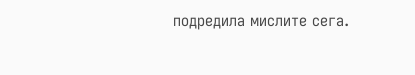подредила мислите сега.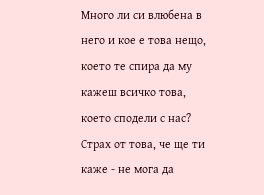Много ли си влюбена в него и кое е това нещо, което те спира да му кажеш всичко това, което сподели с нас? Страх от това, че ще ти каже - не мога да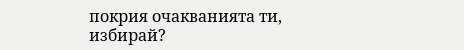покрия очакванията ти, избирай?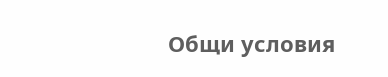Общи условия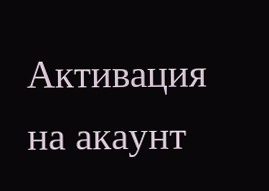Активация на акаунт